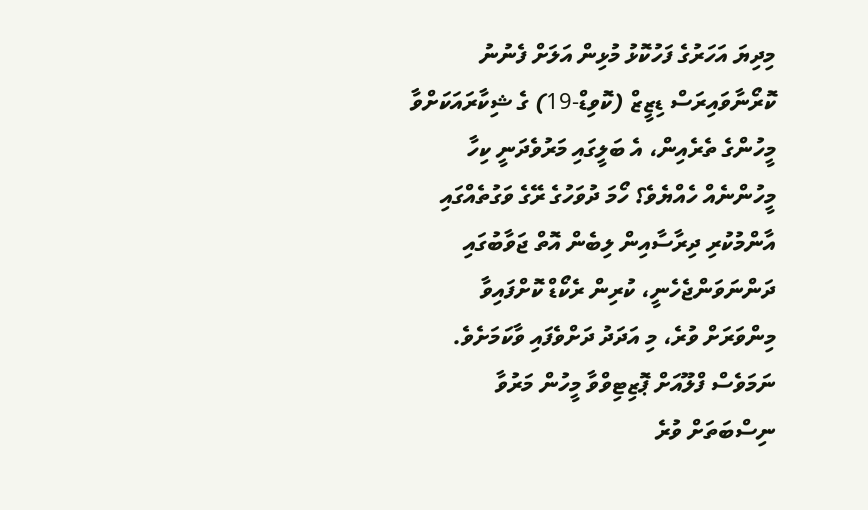މިދިޔަ އަހަރުގެ ފަހުކޮޅު މުޅިން އަލަށް ފެނުނު ކޮރޯނާވައިރަސް ޑިޒީޒް (ކޮވިޑް-19) ގެ ޝިކާރައަކަށްވާ މީހުންގެ ތެރެއިން، އެ ބަލީގައި މަރުވެދަނީ ކިހާ މީހުންނެއް ހެއްޔެވެ؟ ހޯމަ ދުވަހުގެ ރޭގެ ވަގުތެއްގައި އާންމުކުރި ދިރާސާއިން ލިބެން އޮތް ޖަވާބުގައި ދަންނަވަންޖެހެނީ، ކުރިން ރެކޯޑް ކޮށްފައިވާ މިންވަރަށް ވުރެ، މި އަދަދު ދަށްވެފައި ވާކަމަށެވެ. ނަމަވެސް ފްލޫއަށް ޕޮޒިޓިވްވާ މީހުން މަރުވާ ނިސްބަތަށް ވުރެ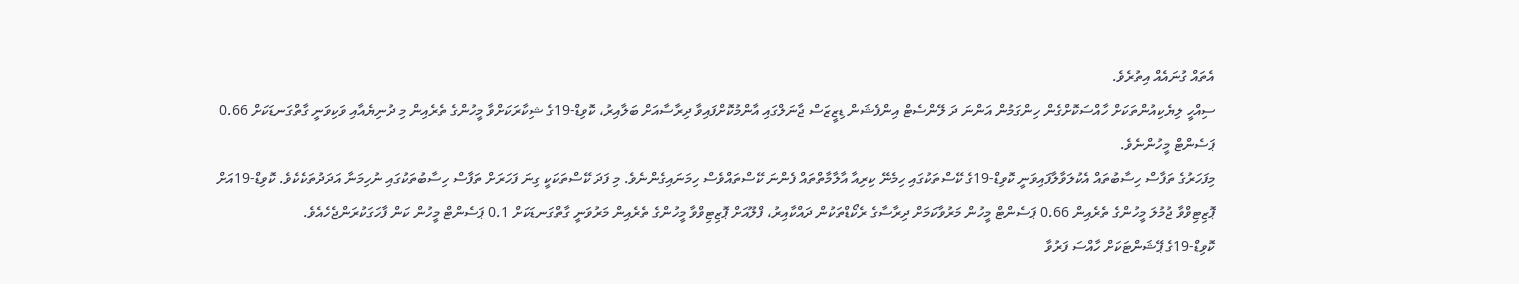އެތައް ގުނައެއް އިތުރެވެ.
ސިއްހީ ލިޔެކިއުންތަކަށް ހާއްސަކޮށްގެން ހިންގަމުން އަންނަ ދަ ލޭންސެޓް އިންފެޝަން ޑިޒީޒަސް ޖާނަލްގައި އާންމުކޮށްފައިވާ ދިރާސާއަށް ބަލާއިރު، ކޮވިޑް-19ގެ ޝިކާރަކަށްވާ މީހުންގެ ތެރެއިން މި ދުނިޔެއާއި ވަކިވަނީ ގާތްގަނޑަކަށް 0.66 ޕަސެންޓް މީހުންނެވެ.
މިފަހަރުގެ ތަފާސް ހިސާބުތައް އެކުލަވާލާފައިވަނީ ކޮވިޑް-19ގެ ކޭސްތަކުގައި ހިމެނޭ ކިރިއާ އާލާމާތްތައް ފެންނަ ކޭސްތައްވެސް ހިމަނައިގެންނެވެ. މި ފަދަ ކޭސްތަކަކީ ގިނަ ފަހަރަށް ތަފާސް ހިސާބުތަކުގައި ނުހިމަނާ އަދަދުތަކެކެވެ. ކޮވިޑް-19އަށް ޕޮޒިޓިވްވާ ޖުމުލަ މީހުންގެ ތެރެއިން 0.66 ޕަސެންޓް މީހުން މަރުވާކަމަށް ދިރާސާގެ ރެކޯޑްތަކުން ދައްކާއިރު، ފްލޫއަށް ޕޮޒިޓިވްވާ މީހުންގެ ތެރެއިން މަރުވަނީ ގާތްގަނޑަކަށް 0.1 ޕަސެންޓް މީހުން ކަން ފާހަގަކުރަންޖެހެއެވެ.
ކޮވިޑް-19ގެ ޕޭޝަންޓަކަށް ހާއްސަ ފަރުވާ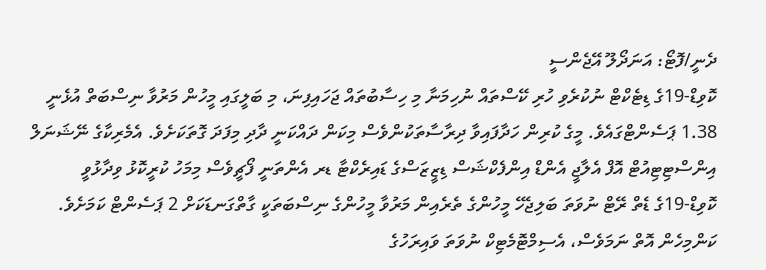ދެނީ/ފޮޓޯ: އަނަދޯލޫ އޭޖެންސީ
ކޮވިޑް-19ގެ ޑިޓެކްޓް ނުކުރެވި ހުރި ކޭސްތައް ނުހިމަނާ މި ހިސާބުތައް ޖަހައިފިނަ، މި ބަލީގައި މީހުން މަރުވާ ނިސްބަތް އުޅެނީ 1.38 ޕަސެންޓްގައެވެ. މީގެ ކުރިން ހަދާފައިވާ ދިރާސާތަކުންވެސް މިކަން ދައްކަނީ ދާދި މިފަދަ ގޮތަކަށެވެ. އެމެރިކާގެ ނޭޝަނަލް އިންސްޓިޓިއުޓް އޮފް އެލާޖީ އެންޑް އިންފެކްޝަސް ޑިޒީޒަސްގެ ޑައިރެކްޓާ ޑރ އެންތަނީ ފޯޗީވެސް މިމަހު ކުރީކޮޅު ވިދާޅުވީ ކޮވިޑް-19ގެ ޑެތް ރޭޓް ނުވަތަ ބަލިޖެހޭ މީހުންގެ ތެރެއިން މަރުވާ މީހުންގެ ނިސްބަތަކީ ގާތްގަނޑަކަށް 2 ޕަސެންޓް ކަމަށެވެ.
ކަންމިހެން އޮތް ނަމަވެސް، އެސިމްޓޮމެޓިކް ނުވަތަ ވައިރަހުގެ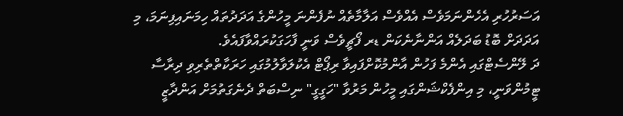އަސަރުހުރި އެހެންނަމަވެސް އެއްވެސް އަލާމާތެއް ނުފެންނަ މީހުންގެ އަދަދުތައް ހިމަނައިފިނަމަ، މި އަދަދަށް ބޮޑު ބަދަލެއް އަންނާނެކަން ޑރ ފޯޗީވެސް ވަނީ ފާހަގަކުރައްވާފައެވެ.
ދަ ލޭންސެޓްގައި އެންމެ ފަހުން އާންމުކޮށްފައިވާ ރިޕޯޓް އެކުލަވާލުމުގައި ހަރަކާތްތެރިވި ދިރާސާ ޓީމުންވަނީ، މި އިންފެކްޝަންގައި މީހުން މަރުވާ "ހަގީގީ" ނިސްބަތް ދެނެގަތުމަށް އަންދާޒީ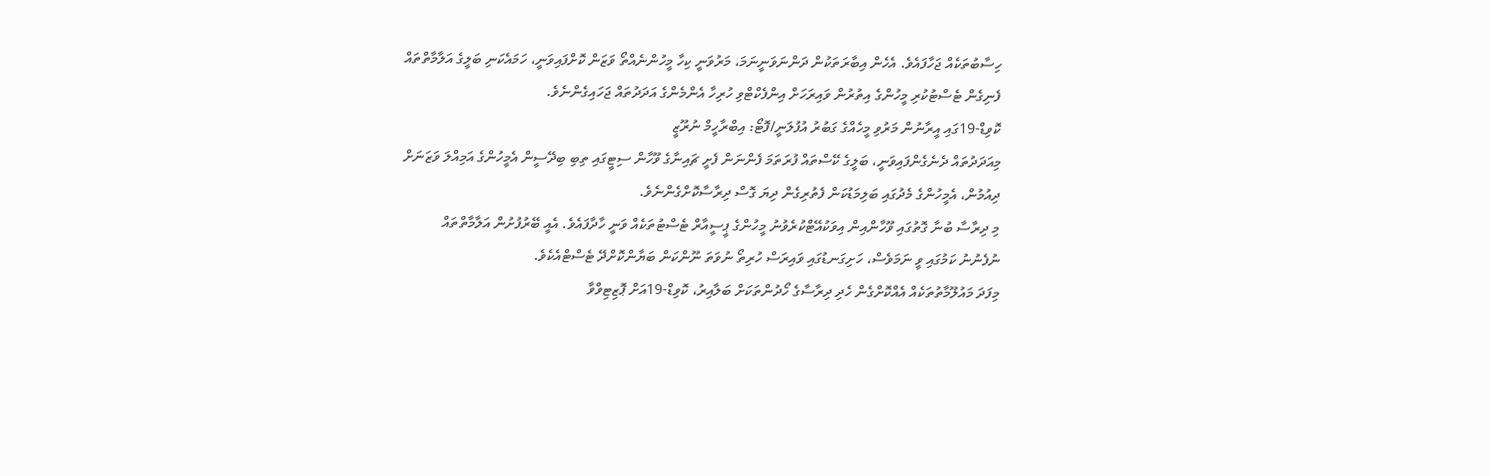ހިސާބުތަކެއް ޖަހާފައެވެ. އެހެން އިބާރަތަކުން ދަންނަވަނީނަމަ، މަރުވަނީ ކިހާ މީހުންނެއްތޯ ވަޒަން ކޮށްފައިވަނީ، ހަމައެކަނި ބަލީގެ އަލާމާތްތައް ފެނިގެން ޓެސްޓުކުރި މީހުންގެ އިތުރުން ވައިރަހަށް އިންފެކްޓްވި ހުރިހާ އެންމެންގެ އަދަދުތައް ޖަހައިގެންނެވެ.
ކޮވިޑް-19ގައި އީރާނުން މަރުވި މީހެއްގެ ގަބުރު އުފުލަނީ/ފޮޓޯ: އިބްރާހީމް ނުރޫޒީ
މިއަދަދުތައް ދެނެގެންފައިވަނީ، ބަލީގެ ކޭސްތައް ފުރަތަމަ ފެންނަން ފެށީ ޗައިނާގެ ވޫހާން ސިޓީގައި ތިބި ބިދޭސީން އެމީހުންގެ އަމިއްލަ ވަޒަނަށް ދިއުމުން، އެމީހުންގެ މެދުގައި ބަލިމަޑުކަން ފެތުރިގެން ދިޔަ ގޮސް ދިރާސާކޮށްގެންނެވެ.
މި ދިރާސާ ބުނާ ގޮތުގައި ވޫހާންއިން އިވަކުއޭޓްކުރެވުނު މީހުންގެ ޕީސީއާރް ޓެސްޓުތަކެއް ވަނީ ހާދާފައެވެ. އެއީ ބޭރުފުށުން އަލާމާތްތައް ނުފެނުނު ކަމުގައި ވީ ނަމަވެސް، ހަށިގަނޑުގައި ވައިރަސް ހުރިތޯ ނުވަތަ ނޫންކަން ބަޔާންކޮށްދޭ ޓެސްޓްއެކެވެ.
މިފަދަ މައުލޫމާތުތަކެއް އެއްކޮށްގެން ހެދި ދިރާސާގެ ހޯދުންތަކަށް ބަލާއިރު، ކޮވިޑް-19އަށް ޕޮޒިޓިވްވާ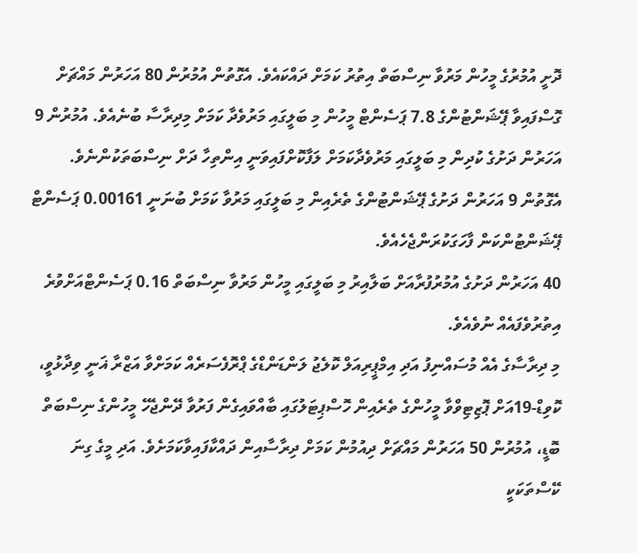ދޮށީ އުމުރުގެ މީހުން މަރުވާ ނިސްބަތް އިތުރު ކަމަށް ދައްކައެވެ. އެގޮތުން އުމުރުން 80 އަހަރުން މައްޗަށް ގޮސްފައިވާ ޕޭޝަންޓުންގެ 7.8 ޕަސެންޓް މީހުން މި ބަލީގައި މަރުވެދާ ކަމަށް މިދިރާސާ ބުނެއެވެ. އުމުރުން 9 އަހަރުން ދަށުގެ ކުދިން މި ބަލީގައި މަރުވެދާކަމަށް ލަފާކޮށްފައިވަނީ އިންތިހާ ދަށް ނިސްބަތަކުންނެވެ. އެގޮތުން 9 އަހަރުން ދަށުގެ ޕޭޝަންޓުންގެ ތެރެއިން މި ބަލީގައި މަރުވާ ކަމަށް ބުނަނީ 0.00161 ޕަސެންޓް ޕޭޝަންޓުންކަން ފާހަގަކުރަންޖެހެއެވެ.
40 އަހަރުން ދަށުގެ އުމުރުފުރާއަށް ބަލާއިރު މި ބަލީގައި މީހުން މަރުވާ ނިސްބަތް 0.16 ޕަސެންޓްއަށްވުރެ އިތުރުވެފައެއް ނުވެއެވެ.
މި ދިރާސާގެ އެއް މުސައްނިފު އަދި އިމްޕީރިއަލް ކޮލެޖު ލަންޑަންޑްގެ ޕްރޮފެސަރެއް ކަމަށްވާ އަޒްރާ ޣަނީ ވިދާޅުވީ، ކޮވިޑް-19އަށް ޕޮޒިޓިވްވާ މީހުންގެ ތެރެއިން ހޮސްޕިޓަލުގައި ބާއްވައިގެން ފަރުވާ ދޭންޖެހޭ މީހުންގެ ނިސްބަތް ބޮޑީ، އުމުރުން 50 އަހަރުން މައްޗަށް ދިއުމުން ކަމަށް ދިރާސާއިން ދައްކާފައިވާކަމަށެވެ. އަދި މީގެ ގިނަ ކޭސްތަކަކީ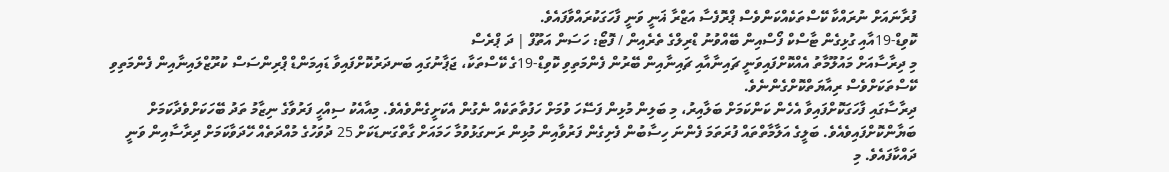ފުރާނައަށް ނުރައްކާ ކޭސްތަކެއްކަންވެސް ޕްރޮފެސާ އަޒްރާ ޣަނީ ވަނީ ފާހަގަކުރައްވާފައެވެ.
ކޮވިޑް-19އާއި ގުޅިގެން ޓާސްކް ފޯސްއިން ބޭއްވުނު ޑްރިލްގެ ތެރެއިން / ފޮޓޯ: ހަސަން އަތޫފް | ދަ ޕްރެސް
މި ދިރާސާއަށް މައުލޫމާތު އެއްކޮށްފައިވަނީ ޗައިނާއާއި ޗައިނާއިން ބޭރުން ފެންމަތިވި ކޮވިޑް-19ގެ ކޭސްތަކާ، ޖަޕާނުގައި ބަނދަރުކޮށްފައިވާ ޑައިމަންޑް ޕްރިންސަސް ކުރޫޒްލައިނާއިން ފެންމަތިވި ކޭސްތަކަށްވެސް ރިއާޔަތްކޮށްގެންނެވެ.
ދިރާސާގައި ފާހަގަކޮށްފައިވާ އެހެން ކަންކަމަށް ބަލާއިރު، މި ބަލިން މުޅިން ފަސޭހަ ވުމަށް ހަފުތާތަކެއް ނެގުން އެކަށީގެންވެއެވެ. މިއާއެކު ސިއްހީ ފަރުވާގެ ނިޒާމު ތަދު ބޭހަކަށްވެދާކަމަށް ބަޔާންކޮށްފައިވެއެވެ. ބަލީގެ އަލާމާތްތައް ފުރަތަމަ ފެންނަ ހިސާބުން ފެށިގެން ފަރުވާއިން މުޅިން ރަނގަޅުވުމާ ހަމައަށް ގާތްގަނޑަކަށް 25 ދުވަހުގެ މުއްދަތެއް ހޭދަވާކަމަށް ދިރާސާއިން ވަނީ ދައްކާފައެވެ. މި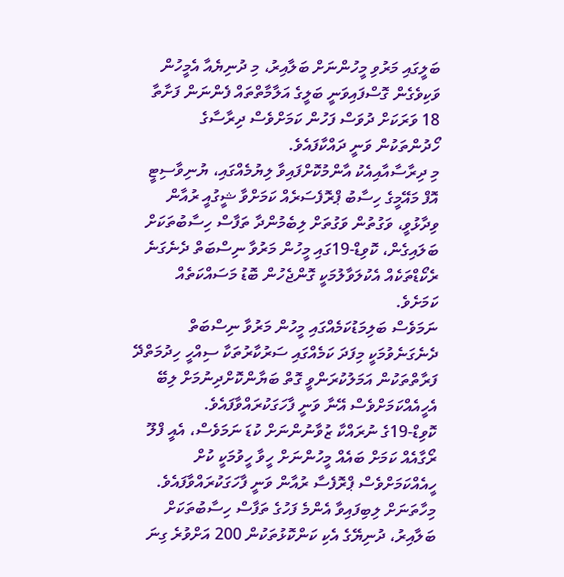ބަލީގައި މަރުވި މީހުންނަށް ބަލާއިރު، މި ދުނިޔެއާ އެމީހުން ވަކިވެގެން ގޮސްފައިވަނީ ބަލީގެ އަލާމާތްތައް ފެންނަން ފަށާތާ 18 ވަރަކަށް ދުވަސް ފަހުން ކަމަށްވެސް ދިރާސާގެ ހޯދުންތަކުން ވަނީ ދައްކާފައެވެ.
މި ދިރާސާއާއިއެކު އާންމުކޮށްފައިވާ ލިޔުމެއްގައި، ޔުނިވާސިޓީ އޮފް މައޭމީގެ ހިސާބު ޕްރޮފެސަރެއް ކަމަށްވާ ޝީގުއީ ރުއާން ވިދާޅުވީ، ވަގުތުން ވަގުތަށް ލިބެމުންދާ ތަފާސް ހިސާބުތަކަށް ބަލައިގެން، ކޮވިޑް-19ގައި މީހުން މަރުވާ ނިސްބަތް ދެނެގަނެ ރެކޯޑްތަކެއް އެކުލަވާލުމަކީ ގޮންޖެހުން ބޮޑު މަސައްކަތެއް ކަމަށެވެ.
ނަމަވެސް ބަލިމަޑުކަމެއްގައި މީހުން މަރުވާ ނިސްބަތް ދެނެގަނެވުމަކީ މިފަދަ ކަމެއްގައި ސަރުކާރުތަކާ ސިއްހީ ހިދުމަތްދޭ ފަރާތްތަކުން އަމަލުކުރަންވީ ގޮތް ބަޔާންކޮށްދިނުމަށް ލިބޭ އެހީއެއްކަމަށްވެސް އޭނާ ވަނީ ފާހަގަކުރައްވާފައެވެ.
ކޮވިޑް-19ގެ ނުރައްކާ ޒުވާނުންނަށް ކުޑަ ނަމަވެސް، އެއީ ފްލޫ ރޯގާއެއް ކަމަށް ބައެއް މީހުންނަށް ހީވާ ހީވުމަކީ ކުށް ހީއެއްކަމަށްވެސް ޕްރޮފެސާ ރުއާން ވަނީ ފާހަގަކުރައްވާފައެވެ.
މިހާތަނަށް ލިބިފައިވާ އެންމެ ފަހުގެ ތަފާސް ހިސާބުތަކަށް ބަލާއިރު، ދުނިޔޭގެ އެކި ކަންކޮޅުތަކުން 200 އަށްވުރެ ގިނަ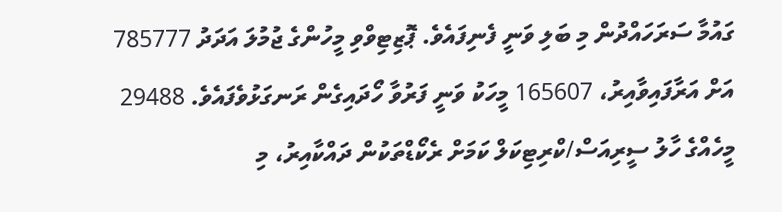ގައުމާ ސަރަހައްދުން މި ބަލި ވަނީ ފެނިފައެވެ. ޕޮޒިޓިވްވި މީހުންގެ ޖުމުލަ އަދަދު 785777 އަށް އަރާފައިވާއިރު، 165607 މީހަކު ވަނީ ފަރުވާ ހޯދައިގެން ރަނގަޅުވެފައެވެ. 29488 މީހެއްގެ ހާލު ސީރިއަސް/ކްރިޓިކަލް ކަމަށް ރެކޯޑްތަކުން ދައްކާއިރު، މި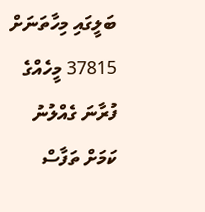ބަލީގައި މިހާތަނަށް 37815 މީހެއްގެ ފުރާނަ ގެއްލުނު ކަމަށް ތަފާސް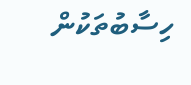ހިސާބުތަކުން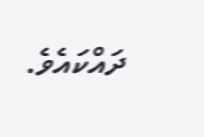ދައްކައެވެ.